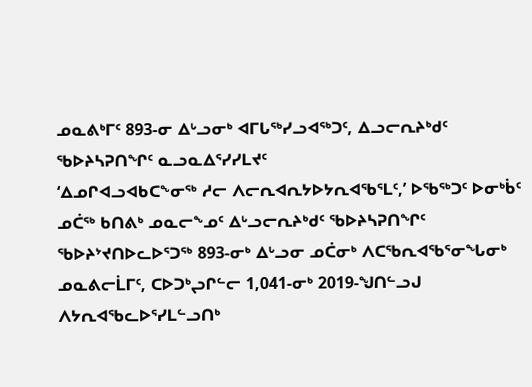ᓄᓇᕕᒃᒥᑦ 893-ᓂ ᐃᒡᓗᓂᒃ ᐊᒥᒐᖅᓯᓗᐊᖅᑐᑦ, ᐃᓗᓕᕆᔨᒃᑯᑦ ᖃᐅᔨᓴᕈᑎᖏᑦ ᓇᓗᓇᐃᕐᓯᓯᒪᔪᑦ
‘ᐃᓄᒋᐊᓗᐊᑲᑕᖕᓂᖅ ᓱᓕ ᐱᓕᕆᐊᕆᔭᐅᔭᕆᐊᖃᕐᒪᑦ,’ ᐅᖃᖅᑐᑦ ᐅᓂᒃᑳᑦ
ᓄᑖᖅ ᑲᑎᕕᒃ ᓄᓇᓕᖕᓄᑦ ᐃᒡᓗᓕᕆᔨᒃᑯᑦ ᖃᐅᔨᓴᕈᑎᖏᑦ ᖃᐅᔨᔾᔪᑎᐅᓚᐅᕐᑐᖅ 893-ᓂᒃ ᐃᒡᓗᓂ ᓄᑖᓂᒃ ᐱᑕᖃᕆᐊᖃᕐᓂᖓᓂᒃ ᓄᓇᕕᓕᒫᒥᑦ, ᑕᐅᑐᒃᖢᒋᓪᓕ 1,041-ᓂᒃ 2019-ᖑᑎᓪᓗᒍ ᐱᔭᕆᐊᖃᓚᐅᕐᓯᒪᓪᓗᑎᒃ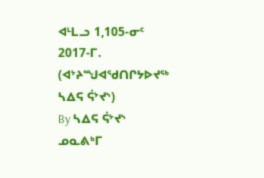ᐊᒻᒪᓗ 1,105-ᓂᑦ 2017-ᒥ. (ᐊᔾᔨᙳᐊᖁᑎᒋᔭᐅᔪᖅ ᓴᐃᕋ ᕌᔾᔪᔅ)
By ᓴᐃᕋ ᕌᔾᔪᔅ
ᓄᓇᕕᒃᒥ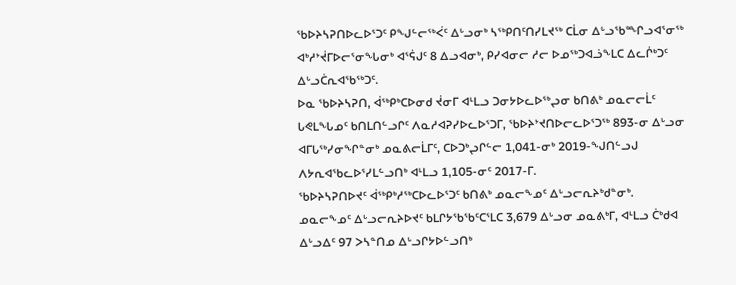ᖃᐅᔨᓴᕈᑎᐅᓚᐅᕐᑐᑦ ᑭᖑᓪᓕᖅᐹᑦ ᐃᒡᓗᓂᒃ ᓴᖅᑭᑎᑦᑎᓯᒪᔪᖅ ᑕᒫᓂ ᐃᒡᓗᖃᙱᓗᐊᕐᓂᖅ ᐊᒃᓱᔾᔫᒥᐅᓕᕐᓂᖓᓂᒃ ᐊᕐᕌᒍᑦ 8 ᐃᓗᐊᓂᒃ, ᑭᓯᐊᓂᓕ ᓱᓕ ᐅᓄᖅᑐᐊᓘᖕᒪᑕ ᐃᓚᒌᒃᑐᑦ ᐃᒡᓗᑖᕆᐊᖃᖅᑐᑦ.
ᐅᓇ ᖃᐅᔨᓴᕈᑎ, ᐋᖅᑭᒃᑕᐅᓂᑯ ᔫᓂᒥ ᐊᒻᒪᓗ ᑐᓂᔭᐅᓚᐅᖅᖢᓂ ᑲᑎᕕᒃ ᓄᓇᓕᓕᒫᑦ ᒐᕙᒪᖓᓄᑦ ᑲᑎᒪᑎᓪᓗᒋᑦ ᐱᓇᓱᐊᕈᓯᐅᓚᐅᕐᑐᒥ, ᖃᐅᔨᔾᔪᑎᐅᓕᓚᐅᕐᑐᖅ 893-ᓂ ᐃᒡᓗᓂ ᐊᒥᒐᖅᓯᓂᖏᓐᓂᒃ ᓄᓇᕕᓕᒫᒥᑦ, ᑕᐅᑐᒃᖢᒋᓪᓕ 1,041-ᓂᒃ 2019-ᖑᑎᓪᓗᒍ ᐱᔭᕆᐊᖃᓚᐅᕐᓯᒪᓪᓗᑎᒃ ᐊᒻᒪᓗ 1,105-ᓂᑦ 2017-ᒥ.
ᖃᐅᔨᓴᕈᑎᐅᔪᑦ ᐋᖅᑭᒃᓱᖅᑕᐅᓚᐅᕐᑐᑦ ᑲᑎᕕᒃ ᓄᓇᓕᖕᓄᑦ ᐃᒡᓗᓕᕆᔨᒃᑯᓐᓂᒃ.
ᓄᓇᓕᖕᓄᑦ ᐃᒡᓗᓕᕆᔨᐅᔪᑦ ᑲᒪᒋᔭᖃᖃᑦᑕᕐᒪᑕ 3,679 ᐃᒡᓗᓂ ᓄᓇᕕᒃᒥ, ᐊᒻᒪᓗ ᑖᒃᑯᐊ ᐃᒡᓗᐃᑦ 97 ᐳᓴᓐᑎᓄ ᐃᒡᓗᒋᔭᐅᓪᓗᑎᒃ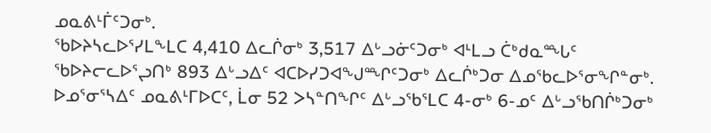ᓄᓇᕕᒻᒦᑦᑐᓂᒃ.
ᖃᐅᔨᓴᓚᐅᕐᓯᒪᖕᒪᑕ 4,410 ᐃᓚᒌᓂᒃ 3,517 ᐃᒡᓗᓃᑦᑐᓂᒃ ᐊᒻᒪᓗ ᑖᒃᑯᓇᙵᑦ ᖃᐅᔨᓕᓚᐅᕐᖢᑎᒃ 893 ᐃᒡᓗᐃᑦ ᐊᑕᐅᓯᑐᐊᖑᙱᑦᑐᓂᒃ ᐃᓚᒌᒃᑐᓂ ᐃᓄᖃᓚᐅᕐᓂᖏᓐᓂᒃ.
ᐅᓄᕐᓂᕐᓴᐃᑦ ᓄᓇᕕᒻᒥᐅᑕᑦ, ᒫᓂ 52 ᐳᓴᓐᑎᖏᑦ ᐃᒡᓗᖃᕐᒪᑕ 4-ᓂᒃ 6-ᓄᑦ ᐃᒡᓗᖃᑎᒌᒃᑐᓂᒃ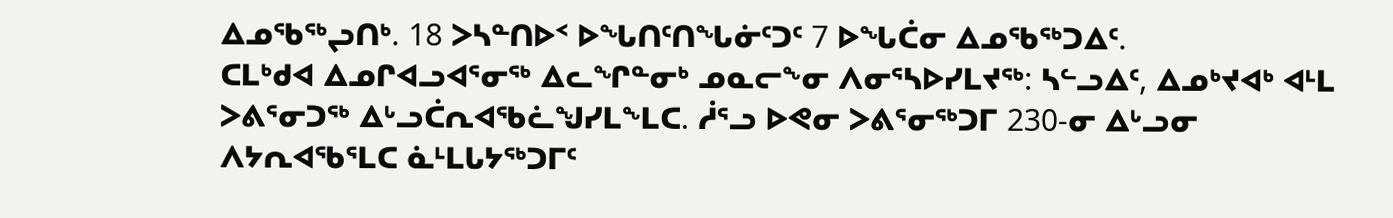ᐃᓄᖃᖅᖢᑎᒃ. 18 ᐳᓴᓐᑎᐅᑉ ᐅᖓᑎᑦᑎᖓᓃᑦᑐᑦ 7 ᐅᖓᑖᓂ ᐃᓄᖃᖅᑐᐃᑦ.
ᑕᒪᒃᑯᐊ ᐃᓄᒋᐊᓗᐊᕐᓂᖅ ᐃᓚᖏᓐᓂᒃ ᓄᓇᓕᖕᓂ ᐱᓂᕐᓴᐅᓯᒪᔪᖅ: ᓴᓪᓗᐃᑦ, ᐃᓄᒃᔪᐊᒃ ᐊᒻᒪ ᐳᕕᕐᓂᑐᖅ ᐃᒡᓗᑖᕆᐊᖃᓛᖑᓯᒪᖕᒪᑕ. ᓲᕐᓗ ᐅᕙᓂ ᐳᕕᕐᓂᖅᑐᒥ 230-ᓂ ᐃᒡᓗᓂ ᐱᔭᕆᐊᖃᕐᒪᑕ ᓈᒻᒪᒐᔭᖅᑐᒥᑦ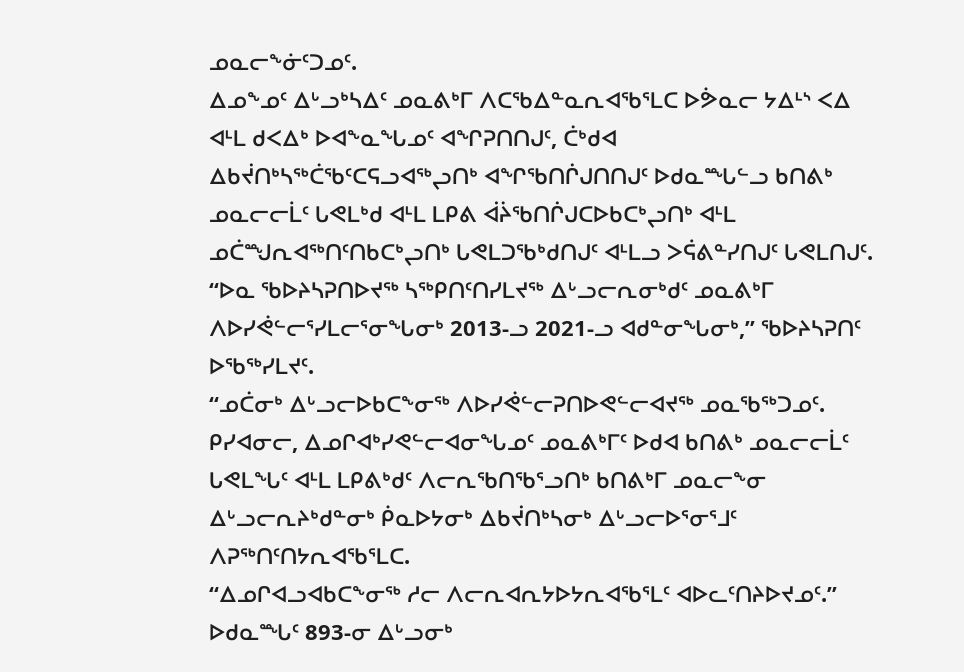ᓄᓇᓕᖕᓃᑦᑐᓄᑦ.
ᐃᓄᖕᓄᑦ ᐃᒡᓗᒃᓴᐃᑦ ᓄᓇᕕᒃᒥ ᐱᑕᖃᐃᓐᓇᕆᐊᖃᕐᒪᑕ ᐅᕘᓇᓕ ᔭᐃᒻᔅ ᐸᐃ ᐊᒻᒪ ᑯᐸᐃᒃ ᐅᐊᖕᓇᖓᓄᑦ ᐊᖏᕈᑎᑎᒍᑦ, ᑖᒃᑯᐊ ᐃᑲᔫᑎᒃᓴᖅᑖᖃᑦᑕᕋᓗᐊᖅᖢᑎᒃ ᐊᖏᖃᑎᒌᒍᑎᑎᒍᑦ ᐅᑯᓇᙵᓪᓗ ᑲᑎᕕᒃ ᓄᓇᓕᓕᒫᑦ ᒐᕙᒪᒃᑯ ᐊᒻᒪ ᒪᑭᕕ ᐋᔩᖃᑎᒌᒍᑕᐅᑲᑕᒃᖢᑎᒃ ᐊᒻᒪ ᓄᑖᙳᕆᐊᖅᑎᑦᑎᑲᑕᒃᖢᑎᒃ ᒐᕙᒪᑐᖃᒃᑯᑎᒍᑦ ᐊᒻᒪᓗ ᐳᕌᕕᓐᓯᑎᒍᑦ ᒐᕙᒪᑎᒍᑦ.
“ᐅᓇ ᖃᐅᔨᓴᕈᑎᐅᔪᖅ ᓴᖅᑭᑎᑦᑎᓯᒪᔪᖅ ᐃᒡᓗᓕᕆᓂᒃᑯᑦ ᓄᓇᕕᒃᒥ ᐱᐅᓯᕚᓪᓕᕐᓯᒪᓕᕐᓂᖓᓂᒃ 2013-ᓗ 2021-ᓗ ᐊᑯᓐᓂᖓᓂᒃ,” ᖃᐅᔨᓴᕈᑎᑦ ᐅᖃᖅᓯᒪᔪᑦ.
“ᓄᑖᓂᒃ ᐃᒡᓗᓕᐅᑲᑕᖕᓂᖅ ᐱᐅᓯᕚᓪᓕᕈᑎᐅᕙᓪᓕᐊᔪᖅ ᓄᓇᖃᖅᑐᓄᑦ. ᑭᓯᐊᓂᓕ, ᐃᓄᒋᐊᒃᓯᕙᓪᓕᐊᓂᖓᓄᑦ ᓄᓇᕕᒃᒥᑦ ᐅᑯᐊ ᑲᑎᕕᒃ ᓄᓇᓕᓕᒫᑦ ᒐᕙᒪᖓᑦ ᐊᒻᒪ ᒪᑭᕕᒃᑯᑦ ᐱᓕᕆᖃᑎᖃᕐᓗᑎᒃ ᑲᑎᕕᒃᒥ ᓄᓇᓕᖕᓂ ᐃᒡᓗᓕᕆᔨᒃᑯᓐᓂᒃ ᑮᓇᐅᔭᓂᒃ ᐃᑲᔫᑎᒃᓴᓂᒃ ᐃᒡᓗᓕᐅᕐᓂᕐᒧᑦ ᐱᕈᖅᑎᑦᑎᔭᕆᐊᖃᕐᒪᑕ.
“ᐃᓄᒋᐊᓗᐊᑲᑕᖕᓂᖅ ᓱᓕ ᐱᓕᕆᐊᕆᔭᐅᔭᕆᐊᖃᕐᒪᑦ ᐊᐅᓚᑦᑎᔨᐅᔪᓄᑦ.”
ᐅᑯᓇᙵᑦ 893-ᓂ ᐃᒡᓗᓂᒃ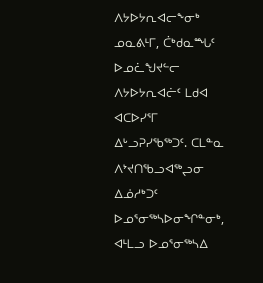ᐱᔭᐅᔭᕆᐊᓕᖕᓂᒃ ᓄᓇᕕᒻᒥ, ᑖᒃᑯᓇᙵᑦ ᐅᓄᓛᖑᔪᓪᓕ ᐱᔭᐅᔭᕆᐊᓖᑦ ᒪᑯᐊ ᐊᑕᐅᓯᕐᒥ ᐃᒡᓗᕈᓯᖃᖅᑐᑦ. ᑕᒪᓐᓇ ᐱᔾᔪᑎᖃᓗᐊᖅᖢᓂ ᐃᓅᓱᒃᑐᑦ ᐅᓄᕐᓂᖅᓴᐅᓂᖏᓐᓂᒃ, ᐊᒻᒪᓗ ᐅᓄᕐᓂᖅᓴᐃ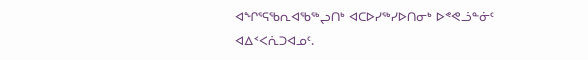ᐊᖏᕐᕋᖃᕆᐊᖃᖅᖢᑎᒃ ᐊᑕᐅᓯᖅᓯᐅᑎᓂᒃ ᐅᕝᕙᓘᓐᓃᑦ ᐊᐃᑉᐸᕇᑐᐊᓄᑦ.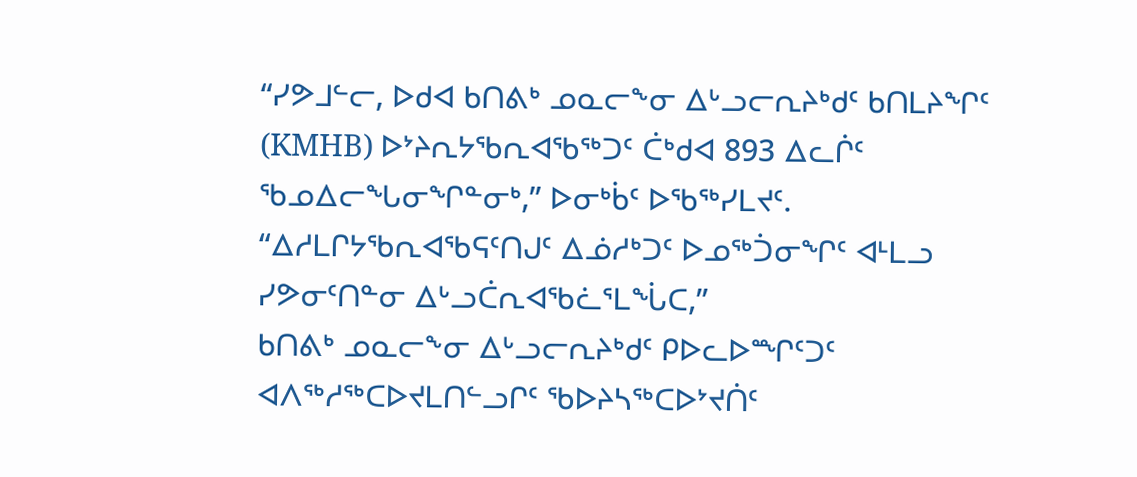“ᓯᕗᒧᓪᓕ, ᐅᑯᐊ ᑲᑎᕕᒃ ᓄᓇᓕᖕᓂ ᐃᒡᓗᓕᕆᔨᒃᑯᑦ ᑲᑎᒪᔨᖏᑦ (KMHB) ᐅᔾᔨᕆᔭᖃᕆᐊᖃᖅᑐᑦ ᑖᒃᑯᐊ 893 ᐃᓚᒌᑦ ᖃᓄᐃᓕᖓᓂᖏᓐᓂᒃ,” ᐅᓂᒃᑳᑦ ᐅᖃᖅᓯᒪᔪᑦ.
“ᐃᓱᒪᒋᔭᖃᕆᐊᖃᕋᑦᑎᒍᑦ ᐃᓅᓱᒃᑐᑦ ᐅᓄᖅᑑᓂᖏᑦ ᐊᒻᒪᓗ ᓯᕗᓂᑦᑎᓐᓂ ᐃᒡᓗᑖᕆᐊᖃᓛᕐᒪᖔᑕ,”
ᑲᑎᕕᒃ ᓄᓇᓕᖕᓂ ᐃᒡᓗᓕᕆᔨᒃᑯᑦ ᑭᐅᓚᐅᙱᑦᑐᑦ ᐊᐱᖅᓱᖅᑕᐅᔪᒪᑎᓪᓗᒋᑦ ᖃᐅᔨᓴᖅᑕᐅᔾᔪᑏᑦ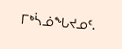ᒥᒃᓵᓅᖓᔪᓄᑦ.